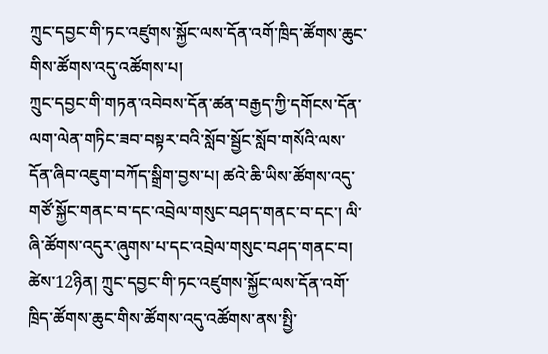ཀྲུང་དབྱང་གི་ཏང་འཛུགས་སྐྱོང་ལས་དོན་འགོ་ཁྲིད་ཚོགས་ཆུང་གིས་ཚོགས་འདུ་འཚོགས་པ།
ཀྲུང་དབྱང་གི་གཏན་འབེབས་དོན་ཚན་བརྒྱད་ཀྱི་དགོངས་དོན་ལག་ལེན་གཏིང་ཟབ་བསྟར་བའི་སློབ་སྦྱོང་སློབ་གསོའི་ལས་དོན་ཞིབ་འཇུག་བཀོད་སྒྲིག་བྱས་པ། ཚའེ་ཆི་ཡིས་ཚོགས་འདུ་གཙོ་སྐྱོང་གནང་བ་དང་འབྲེལ་གསུང་བཤད་གནང་བ་དང་། ལི་ཞི་ཚོགས་འདུར་ཞུགས་པ་དང་འབྲེལ་གསུང་བཤད་གནང་བ།
ཚེས་12ཉིན། ཀྲུང་དབྱང་གི་ཏང་འཛུགས་སྐྱོང་ལས་དོན་འགོ་ཁྲིད་ཚོགས་ཆུང་གིས་ཚོགས་འདུ་འཚོགས་ནས་སྤྱི་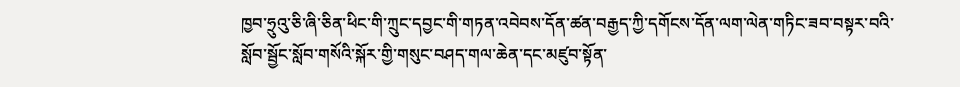ཁྱབ་ཧྲུའུ་ཅི་ཞི་ཅིན་ཕིང་གི་ཀྲུང་དབྱང་གི་གཏན་འབེབས་དོན་ཚན་བརྒྱད་ཀྱི་དགོངས་དོན་ལག་ལེན་གཏིང་ཟབ་བསྟར་བའི་སློབ་སྦྱོང་སློབ་གསོའི་སྐོར་གྱི་གསུང་བཤད་གལ་ཆེན་དང་མཛུབ་སྟོན་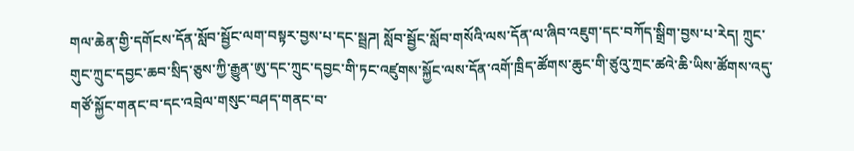གལ་ཆེན་གྱི་དགོངས་དོན་སློབ་སྦྱོང་ལག་བསྟར་བྱས་པ་དང་སྦྲཌ། སློབ་སྦྱོང་སློབ་གསོའི་ལས་དོན་ལ་ཞིབ་འཇུག་དང་བཀོད་སྒྲིག་བྱས་པ་རེད། ཀྲུང་གུང་ཀྲུང་དབྱང་ཆབ་སྲིད་ཅུས་ཀྱི་རྒྱུན་ཨུ་དང་ཀྲུང་དབྱང་གི་ཏང་འཛུགས་སྐྱོང་ལས་དོན་འགོ་ཁྲིད་ཚོགས་ཆུང་གི་ཙུའུ་ཀྲང་ཚའེ་ཆི་ཡིས་ཚོགས་འདུ་གཙོ་སྐྱོང་གནང་བ་དང་འབྲེལ་གསུང་བཤད་གནང་བ་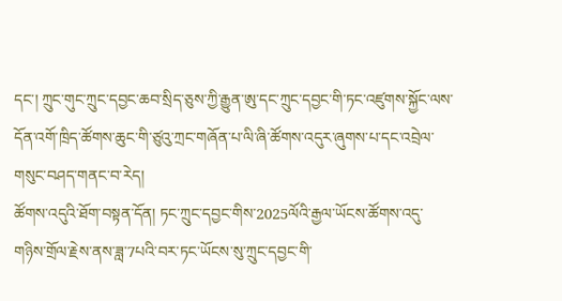དང་། ཀྲུང་གུང་ཀྲུང་དབྱང་ཆབ་སྲིད་ཅུས་ཀྱི་རྒྱུན་ཨུ་དང་ཀྲུང་དབྱང་གི་ཏང་འཛུགས་སྐྱོང་ལས་དོན་འགོ་ཁྲིད་ཚོགས་ཆུང་གི་ཙུའུ་ཀྲང་གཞོན་པ་ལི་ཞི་ཚོགས་འདུར་ཞུགས་པ་དང་འབྲེལ་གསུང་བཤད་གནང་བ་རེད།
ཚོགས་འདུའི་ཐོག་བསྟན་དོན། ཏང་ཀྲུང་དབྱང་གིས་2025ལོའི་རྒྱལ་ཡོངས་ཚོགས་འདུ་གཉིས་གྲོལ་རྗེས་ནས་ཟླ་7པའི་བར་ཏང་ཡོངས་སུ་ཀྲུང་དབྱང་གི་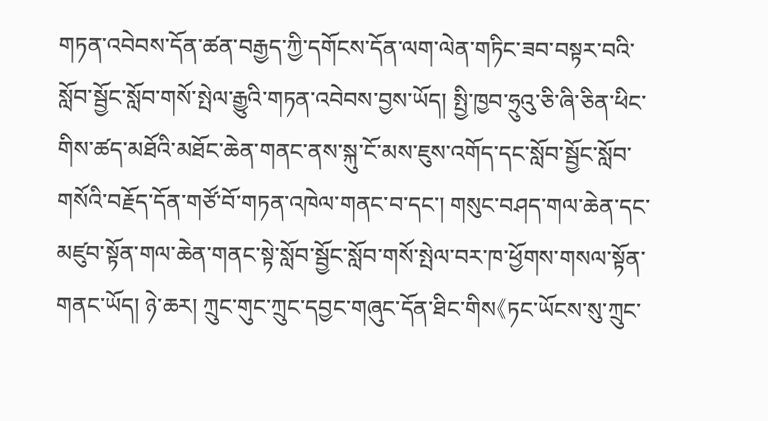གཏན་འབེབས་དོན་ཚན་བརྒྱད་ཀྱི་དགོངས་དོན་ལག་ལེན་གཏིང་ཟབ་བསྟར་བའི་སློབ་སྦྱོང་སློབ་གསོ་སྤེལ་རྒྱུའི་གཏན་འབེབས་བྱས་ཡོད། སྤྱི་ཁྱབ་ཧྲུའུ་ཅི་ཞི་ཅིན་ཕིང་གིས་ཚད་མཐོའི་མཐོང་ཆེན་གནང་ནས་སྐུ་ངོ་མས་ཇུས་འགོད་དང་སློབ་སྦྱོང་སློབ་གསོའི་བརྗོད་དོན་གཙོ་བོ་གཏན་འཁེལ་གནང་བ་དང་། གསུང་བཤད་གལ་ཆེན་དང་མཛུབ་སྟོན་གལ་ཆེན་གནང་སྟེ་སློབ་སྦྱོང་སློབ་གསོ་སྤེལ་བར་ཁ་ཕྱོགས་གསལ་སྟོན་གནང་ཡོད། ཉེ་ཆར། ཀྲུང་གུང་ཀྲུང་དབྱང་གཞུང་དོན་ཐིང་གིས《ཏང་ཡོངས་སུ་ཀྲུང་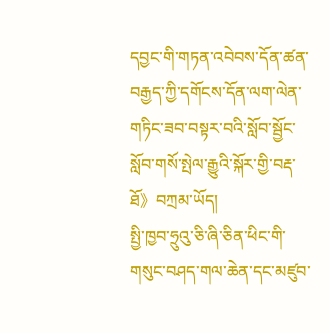དབྱང་གི་གཏན་འབེབས་དོན་ཚན་བརྒྱད་ཀྱི་དགོངས་དོན་ལག་ལེན་གཏིང་ཟབ་བསྟར་བའི་སློབ་སྦྱོང་སློབ་གསོ་སྤེལ་རྒྱུའི་སྐོར་གྱི་བརྡ་ཐོ》བཀྲམ་ཡོད།
སྤྱི་ཁྱབ་ཧྲུའུ་ཅི་ཞི་ཅིན་ཕིང་གི་གསུང་བཤད་གལ་ཆེན་དང་མཛུབ་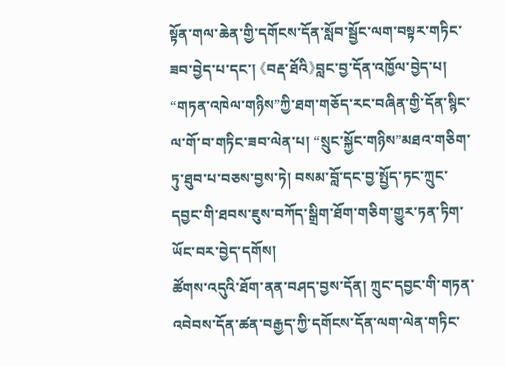སྟོན་གལ་ཆེན་གྱི་དགོངས་དོན་སློབ་སྦྱོང་ལག་བསྟར་གཏིང་ཟབ་བྱེད་པ་དང་། 《བརྡ་ཐོའི》བླང་བྱ་དོན་འཁྱོལ་བྱེད་པ། “གཏན་འཁེལ་གཉིས”ཀྱི་ཐག་གཅོད་རང་བཞིན་གྱི་དོན་སྙིང་ལ་གོ་བ་གཏིང་ཟབ་ལེན་པ། “སྲུང་སྐྱོང་གཉིས”མཐའ་གཅིག་ཏུ་ཐུབ་པ་བཅས་བྱས་ཏེ། བསམ་བློ་དང་བྱ་སྤྱོད་ཏང་ཀྲུང་དབྱང་གི་ཐབས་ཇུས་བཀོད་སྒྲིག་ཐོག་གཅིག་གྱུར་ཏན་ཏིག་ཡོང་བར་བྱེད་དགོས།
ཚོགས་འདུའི་ཐོག་ནན་བཤད་བྱས་དོན། ཀྲུང་དབྱང་གི་གཏན་འབེབས་དོན་ཚན་བརྒྱད་ཀྱི་དགོངས་དོན་ལག་ལེན་གཏིང་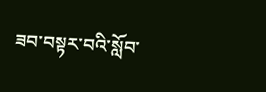ཟབ་བསྟར་བའི་སློབ་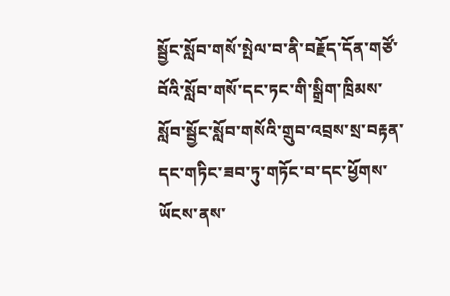སྦྱོང་སློབ་གསོ་སྤེལ་བ་ནི་བརྗོད་དོན་གཙོ་བོའི་སློབ་གསོ་དང་ཏང་གི་སྒྲིག་ཁྲིམས་སློབ་སྦྱོང་སློབ་གསོའི་གྲུབ་འབྲས་སྲ་བརྟན་དང་གཏིང་ཟབ་ཏུ་གཏོང་བ་དང་ཕྱོགས་ཡོངས་ནས་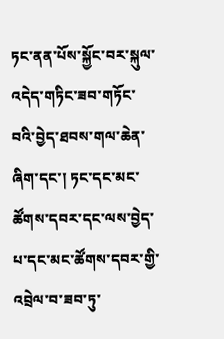ཏང་ནན་པོས་སྐྱོང་བར་སྐུལ་འདེད་གཏིང་ཟབ་གཏོང་བའི་བྱེད་ཐབས་གལ་ཆེན་ཞིག་དང་། ཏང་དང་མང་ཚོགས་དབར་དང་ལས་བྱེད་པ་དང་མང་ཚོགས་དབར་གྱི་འབྲེལ་བ་ཟབ་ཏུ་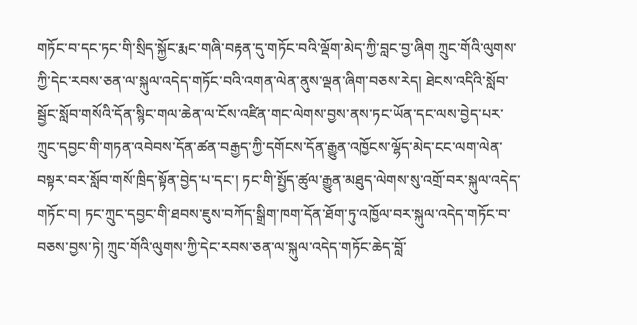གཏོང་བ་དང་ཏང་གི་སྲིད་སྐྱོང་རྨང་གཞི་བརྟན་དུ་གཏོང་བའི་ལྡོག་མེད་ཀྱི་བླང་བྱ་ཞིག ཀྲུང་གོའི་ལུགས་ཀྱི་དེང་རབས་ཅན་ལ་སྐུལ་འདེད་གཏོང་བའི་འགན་ལེན་ནུས་ལྡན་ཞིག་བཅས་རེད། ཐེངས་འདིའི་སློབ་སྦྱོང་སློབ་གསོའི་དོན་སྙིང་གལ་ཆེན་ལ་ངོས་འཛིན་གང་ལེགས་བྱས་ནས་ཏང་ཡོན་དང་ལས་བྱེད་པར་ཀྲུང་དབྱང་གི་གཏན་འབེབས་དོན་ཚན་བརྒྱད་ཀྱི་དགོངས་དོན་རྒྱུན་འཁྱོངས་ལྷོད་མེད་ངང་ལག་ལེན་བསྟར་བར་སློབ་གསོ་ཁྲིད་སྟོན་བྱེད་པ་དང་། ཏང་གི་སྤྱོད་ཚུལ་རྒྱུན་མཐུད་ལེགས་སུ་འགྲོ་བར་སྐུལ་འདེད་གཏོང་བ། ཏང་ཀྲུང་དབྱང་གི་ཐབས་ཇུས་བཀོད་སྒྲིག་ཁག་དོན་ཐོག་ཏུ་འཁྱོལ་བར་སྐུལ་འདེད་གཏོང་བ་བཅས་བྱས་ཏེ། ཀྲུང་གོའི་ལུགས་ཀྱི་དེང་རབས་ཅན་ལ་སྐུལ་འདེད་གཏོང་ཆེད་བློ་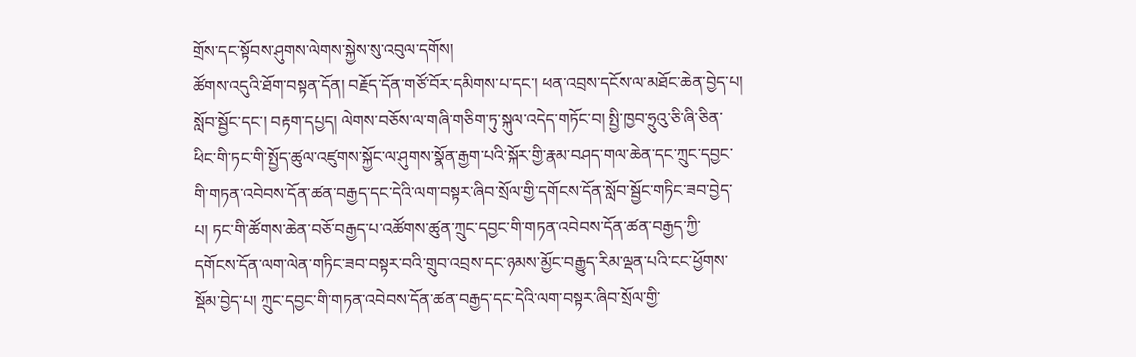གྲོས་དང་སྟོབས་ཤུགས་ལེགས་སྐྱེས་སུ་འབུལ་དགོས།
ཚོགས་འདུའི་ཐོག་བསྟན་དོན། བརྗོད་དོན་གཙོ་བོར་དམིགས་པ་དང་། ཕན་འབྲས་དངོས་ལ་མཐོང་ཆེན་བྱེད་པ། སློབ་སྦྱོང་དང་། བརྟག་དཔྱད། ལེགས་བཅོས་ལ་གཞི་གཅིག་ཏུ་སྐུལ་འདེད་གཏོང་བ། སྤྱི་ཁྱབ་ཧྲུའུ་ཅི་ཞི་ཅིན་ཕིང་གི་ཏང་གི་སྤྱོད་ཚུལ་འཛུགས་སྐྱོང་ལ་ཤུགས་སྣོན་རྒྱག་པའི་སྐོར་གྱི་རྣམ་བཤད་གལ་ཆེན་དང་ཀྲུང་དབྱང་གི་གཏན་འབེབས་དོན་ཚན་བརྒྱད་དང་དེའི་ལག་བསྟར་ཞིབ་སྲོལ་གྱི་དགོངས་དོན་སློབ་སྦྱོང་གཏིང་ཟབ་བྱེད་པ། ཏང་གི་ཚོགས་ཆེན་བཅོ་བརྒྱད་པ་འཚོགས་ཚུན་ཀྲུང་དབྱང་གི་གཏན་འབེབས་དོན་ཚན་བརྒྱད་ཀྱི་དགོངས་དོན་ལག་ལེན་གཏིང་ཟབ་བསྟར་བའི་གྲུབ་འབྲས་དང་ཉམས་མྱོང་བརྒྱུད་རིམ་ལྡན་པའི་ངང་ཕྱོགས་སྡོམ་བྱེད་པ། ཀྲུང་དབྱང་གི་གཏན་འབེབས་དོན་ཚན་བརྒྱད་དང་དེའི་ལག་བསྟར་ཞིབ་སྲོལ་གྱི་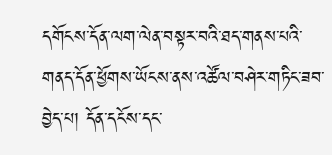དགོངས་དོན་ལག་ལེན་བསྟར་བའི་ཐད་གནས་པའི་གནད་དོན་ཕྱོགས་ཡོངས་ནས་འཚོལ་བཤེར་གཏིང་ཟབ་བྱེད་པ། དོན་དངོས་དང་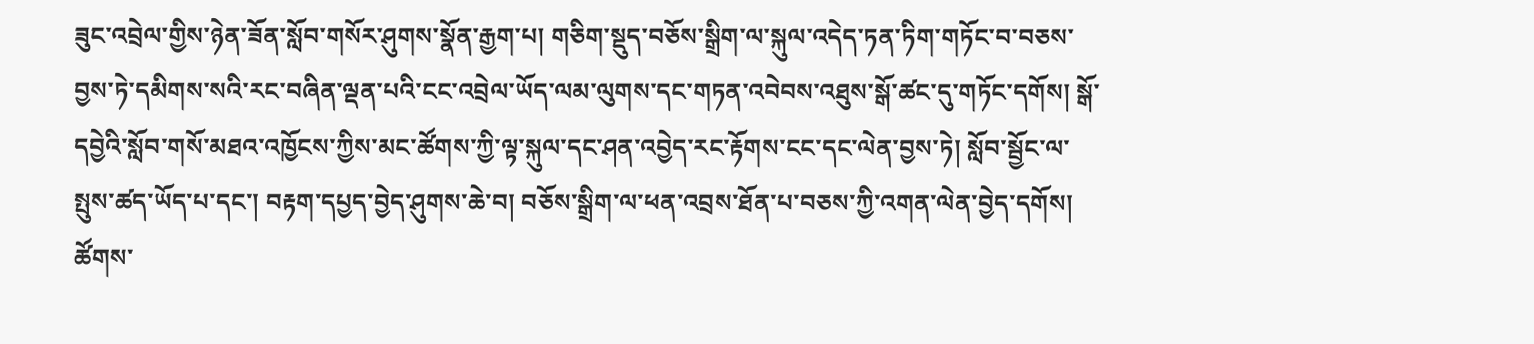ཟུང་འབྲེལ་གྱིས་ཉེན་ཟོན་སློབ་གསོར་ཤུགས་སྣོན་རྒྱག་པ། གཅིག་སྡུད་བཅོས་སྒྲིག་ལ་སྐུལ་འདེད་ཏན་ཏིག་གཏོང་བ་བཅས་བྱས་ཏེ་དམིགས་སའི་རང་བཞིན་ལྡན་པའི་ངང་འབྲེལ་ཡོད་ལམ་ལུགས་དང་གཏན་འབེབས་འཐུས་སྒོ་ཚང་དུ་གཏོང་དགོས། སྒོ་དབྱེའི་སློབ་གསོ་མཐའ་འཁྱོངས་ཀྱིས་མང་ཚོགས་ཀྱི་ལྟ་སྐུལ་དང་ཤན་འབྱེད་རང་རྟོགས་ངང་དང་ལེན་བྱས་ཏེ། སློབ་སྦྱོང་ལ་སྤུས་ཚད་ཡོད་པ་དང་། བརྟག་དཔྱད་བྱེད་ཤུགས་ཆེ་བ། བཅོས་སྒྲིག་ལ་ཕན་འབྲས་ཐོན་པ་བཅས་ཀྱི་འགན་ལེན་བྱེད་དགོས།
ཚོགས་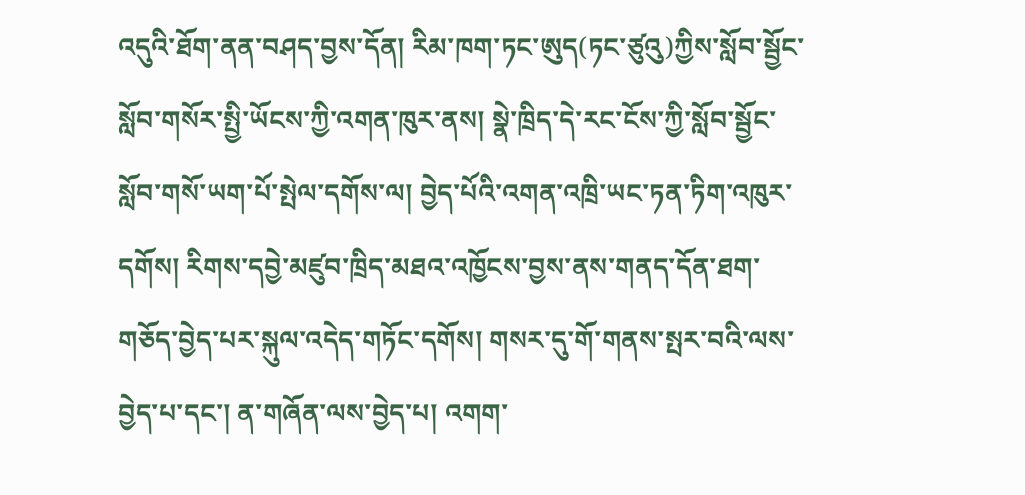འདུའི་ཐོག་ནན་བཤད་བྱས་དོན། རིམ་ཁག་ཏང་ཨུད(ཏང་ཙུའུ)ཀྱིས་སློབ་སྦྱོང་སློབ་གསོར་སྤྱི་ཡོངས་ཀྱི་འགན་ཁུར་ནས། སྣེ་ཁྲིད་དེ་རང་ངོས་ཀྱི་སློབ་སྦྱོང་སློབ་གསོ་ཡག་པོ་སྤེལ་དགོས་ལ། བྱེད་པོའི་འགན་འཁྲི་ཡང་ཏན་ཏིག་འཁུར་དགོས། རིགས་དབྱེ་མཛུབ་ཁྲིད་མཐའ་འཁྱོངས་བྱས་ནས་གནད་དོན་ཐག་གཅོད་བྱེད་པར་སྐུལ་འདེད་གཏོང་དགོས། གསར་དུ་གོ་གནས་སྤར་བའི་ལས་བྱེད་པ་དང་། ན་གཞོན་ལས་བྱེད་པ། འགག་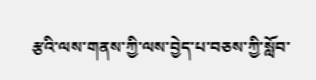རྩའི་ལས་གནས་ཀྱི་ལས་བྱེད་པ་བཅས་ཀྱི་སློབ་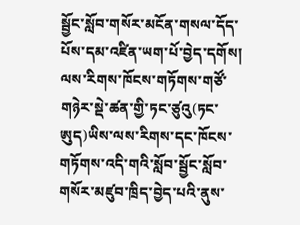སྦྱོང་སློབ་གསོར་མངོན་གསལ་དོད་པོས་དམ་འཛིན་ཡག་པོ་བྱེད་དགོས། ལས་རིགས་ཁོངས་གཏོགས་གཙོ་གཉེར་སྡེ་ཚན་གྱི་ཏང་ཙུའུ(ཏང་ཨུད)ཡིས་ལས་རིགས་དང་ཁོངས་གཏོགས་འདི་གའི་སློབ་སྦྱོང་སློབ་གསོར་མཛུབ་ཁྲིད་བྱེད་པའི་ནུས་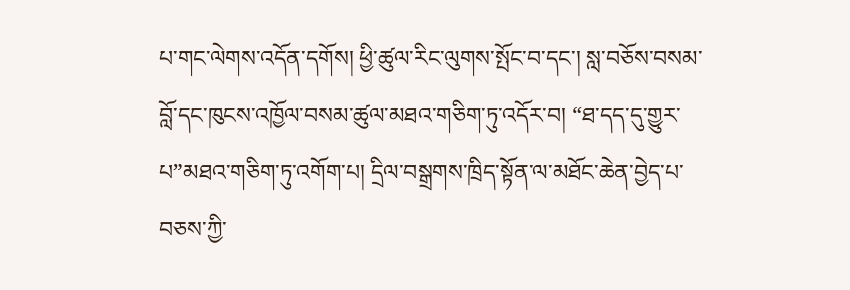པ་གང་ལེགས་འདོན་དགོས། ཕྱི་ཚུལ་རིང་ལུགས་སྤོང་བ་དང་། སླ་བཅོས་བསམ་བློ་དང་ཁུངས་འཁྱོལ་བསམ་ཚུལ་མཐའ་གཅིག་ཏུ་འདོར་བ། “ཐ་དད་དུ་གྱུར་པ”མཐའ་གཅིག་ཏུ་འགོག་པ། དྲིལ་བསྒྲགས་ཁྲིད་སྟོན་ལ་མཐོང་ཆེན་བྱེད་པ་བཅས་ཀྱི་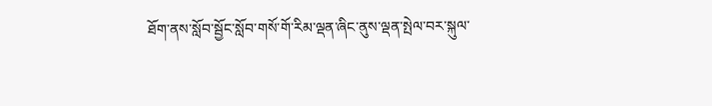ཐོག་ནས་སློབ་སྦྱོང་སློབ་གསོ་གོ་རིམ་ལྡན་ཞིང་ནུས་ལྡན་སྤེལ་བར་སྐུལ་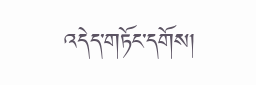འདེད་གཏོང་དགོས།